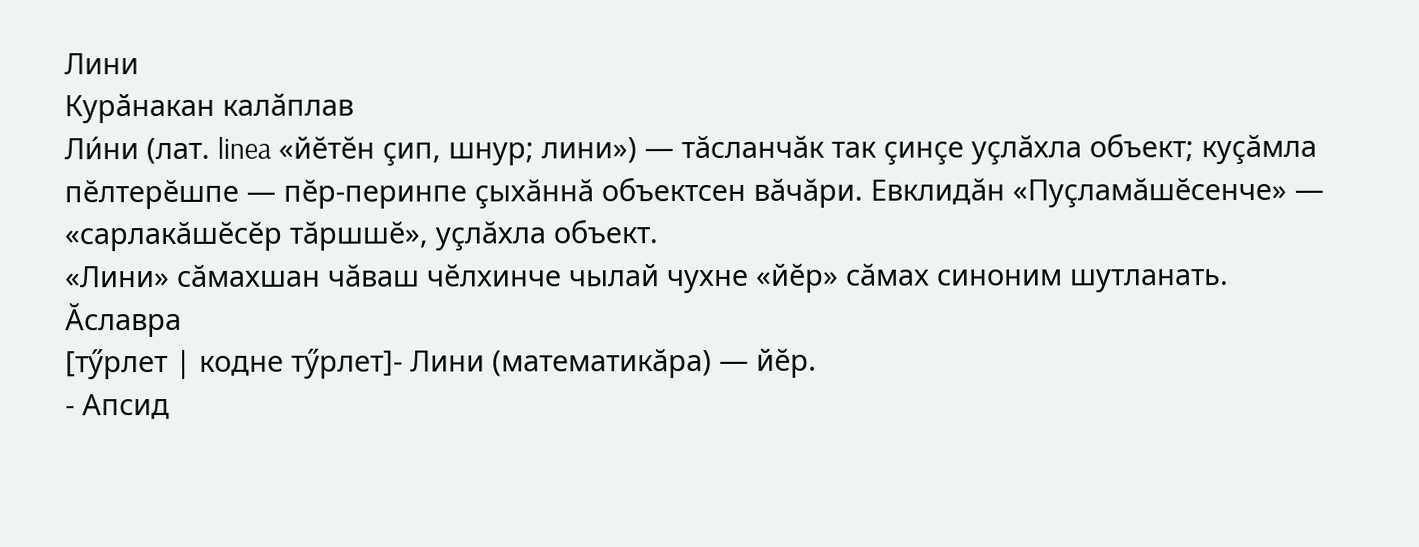Лини
Курӑнакан калӑплав
Ли́ни (лат. linea «йĕтĕн çип, шнур; лини») — тăсланчăк так çинçе уçлăхла объект; куçăмла пĕлтерĕшпе — пĕр-перинпе çыхăннă объектсен вăчăри. Евклидăн «Пуçламăшĕсенче» — «сарлакăшĕсĕр тăршшĕ», уçлăхла объект.
«Лини» сăмахшан чăваш чĕлхинче чылай чухне «йĕр» сăмах синоним шутланать.
Ăславра
[тӳрлет | кодне тӳрлет]- Лини (математикăра) — йĕр.
- Апсид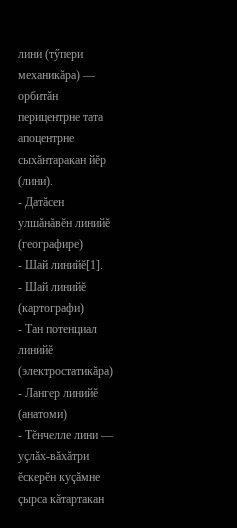лини (тӳпери механикăра) — орбитăн перицентрне тата апоцентрне сыхăнтаракан йĕр (лини).
- Датăсен улшăнăвĕн линийĕ (географире)
- Шай линийĕ[1].
- Шай линийĕ (картографи)
- Тан потенциал линийĕ (электростатикăра)
- Лангер линийĕ (анатоми)
- Тĕнчелле лини — уçлăх-вăхăтри ĕскерĕн куçăмне çырса кăтартакан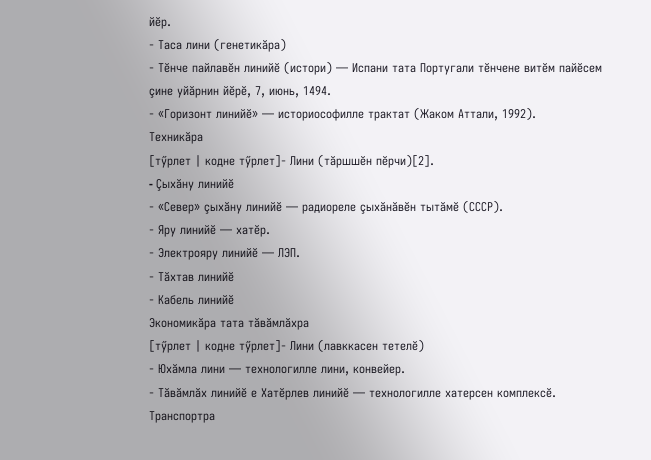йĕр.
- Таса лини (генетикăра)
- Тĕнче пайлавĕн линийĕ (истори) — Испани тата Португали тĕнчене витĕм пайĕсем çине уйăрнин йĕрĕ, 7, июнь, 1494.
- «Горизонт линийĕ» — историософилле трактат (Жаком Аттали, 1992).
Техникăра
[тӳрлет | кодне тӳрлет]- Лини (тăршшĕн пĕрчи)[2].
- Çыхăну линийĕ
- «Север» çыхăну линийĕ — радиореле çыхăнăвĕн тытăмĕ (СССР).
- Яру линийĕ — хатĕр.
- Электрояру линийĕ — ЛЭП.
- Тăхтав линийĕ
- Кабель линийĕ
Экономикăра тата тăвăмлăхра
[тӳрлет | кодне тӳрлет]- Лини (лавккасен тетелĕ)
- Юхăмла лини — технологилле лини, конвейер.
- Тăвăмлăх линийĕ е Хатĕрлев линийĕ — технологилле хатерсен комплексĕ.
Транспортра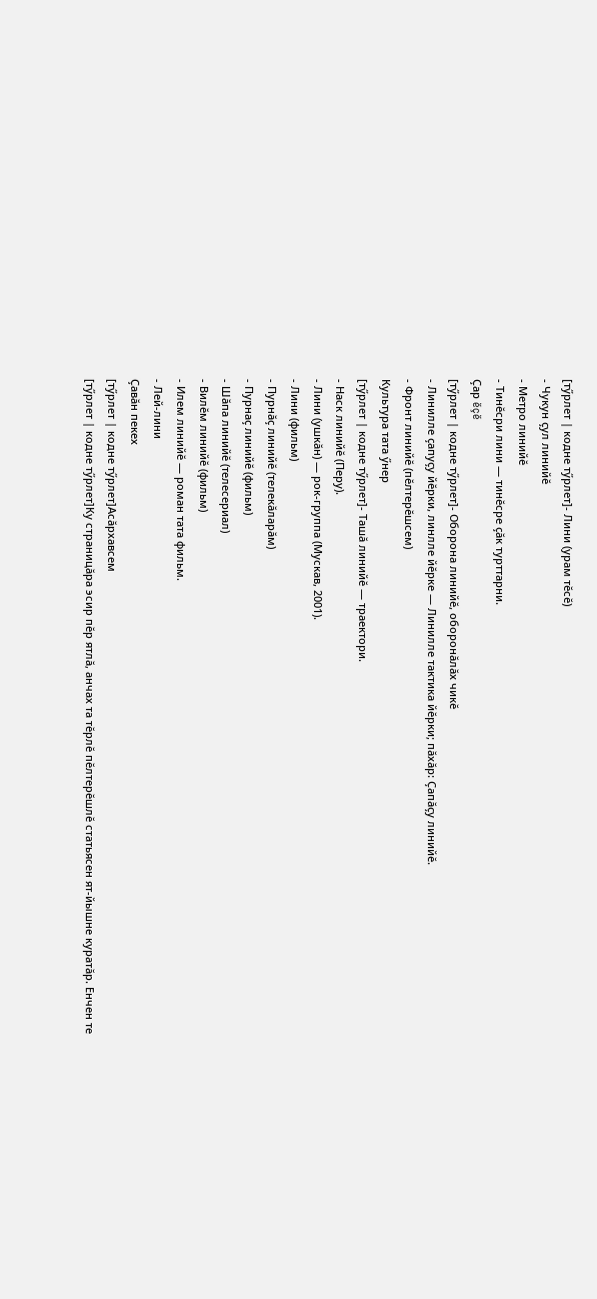[тӳрлет | кодне тӳрлет]- Лини (урам тĕсĕ)
- Чукун çул линийĕ
- Метро линийĕ
- Тинĕсри лини — тинĕсре çăк турттарни.
Çар ĕçĕ
[тӳрлет | кодне тӳрлет]- Оборона линийĕ, оборонăлăх чикĕ
- Линилле çапуçу йĕрки, линлле йĕрке — Линилле тактика йĕрки; пăхăр: Çапăçу линийĕ.
- Фронт линийĕ (пĕлтерĕшсем)
Культура тата ӳнер
[тӳрлет | кодне тӳрлет]- Ташă линийĕ — траектори.
- Наск линийĕ (Перу).
- Лини (ушкăн) — рок-группа (Мускав, 2001).
- Лини (фильм)
- Пурнăç линийĕ (телекăларăм)
- Пурнаç линийĕ (фильм)
- Шăпа линийĕ (телесериал)
- Вилĕм линийĕ (фильм)
- Илем линийĕ — роман тата фильм.
- Лей-лини
Çавăн пекех
[тӳрлет | кодне тӳрлет]Асăрхавсем
[тӳрлет | кодне тӳрлет]Ку страницăра эсир пĕр ятлă, анчах та тĕрлĕ пĕлтерĕшлĕ статьясен ят-йышне куратăр. Енчен те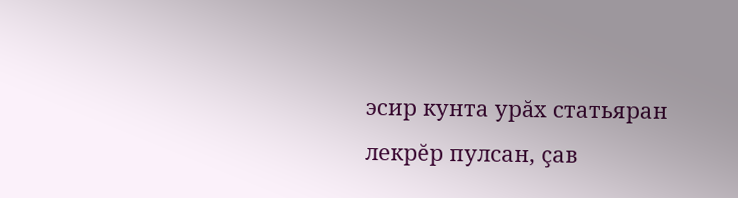эсир кунта урăх статьяран лекрĕр пулсан, çав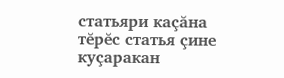статьяри каçăна тĕрĕс статья çине куçаракан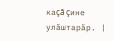каçă çине улăштарăр. |